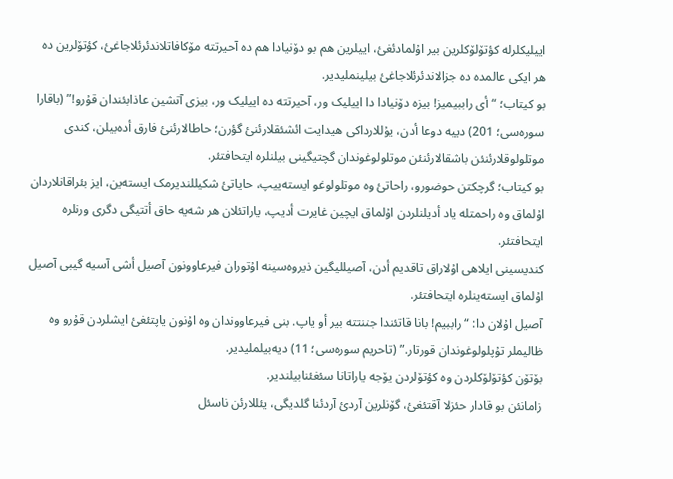اییلیکلرلە کؤتۆلۆکلرین بیر اۇلمادئغئ، اییلرین هم بو دۆنیادا هم دە آحیرتتە مۆکافاتلاندئرئلاجاغئ، کؤتۆلرین دە هر ایکی عالمدە دە جزالاندئرئلاجاغئ بیلینملیدیر.
بو کیتاب؛ “أی راببیمیز! بیزە دۆنیادا دا اییلیک ور، آحیرتتە دە اییلیک ور، بیزی آتشین عاذابئندان قۇرو!” (باقارا سورەسی؛ 201) دییە دوعا أدن، یۇللارداکی هیدایت ائشئقلارئنئ گؤرن؛ حاطالارئنئ فارق أدەبیلن، کندی موتلولوقلارئنئن باشقالارئنئن موتلولوغوندان گچتیگینی بیلنلرە ایتحافتئر.
بو کیتاب؛ گرچکتن حوضورو، راحاتئ وە موتلولوغو ایستەییپ، حایاتئ شکیللندیرمک ایستەین، ایز بئراقانلاردان اۇلماق وە راحمتلە یاد أدیلنلردن اۇلماق ایچین غایرت أدیپ، یاراتئلان هر شەیە حاق أتتیگی دگری ورنلرە ایتحافتئر.
کندیسینی ایلاهی اۇلاراق تاقدیم أدن، آصیللیگین ذیروەسینە اۇتوران فیرعاوونون آصیل أشی آسیە گیبی آصیل اۇلماق ایستەینلرە ایتحافتئر.
آصیل اۇلان دا: “راببیم! بانا قاتئندا جننتتە بیر أو یاپ. بنی فیرعاووندان وە اۇنون یاپتئغئ ایشلردن قۇرو وە ظالیملر تۇپلولوغوندان قورتار.” (تاحریم سورەسی؛ 11) دیەبیلملیدیر.
بۆتۆن کؤتۆلۆکلردن وە کؤتۆلردن یۆجە یاراتانا سئغئنابیلندیر.
زامانئن بو قادار حئزلا آقتئغئ، گۆنلرین آردئ آردئنا گلدیگی، یئللارئن ناسئل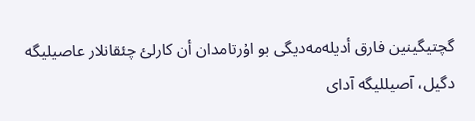گچتیگینین فارق أدیلەمەدیگی بو اۇرتامدان أن کارلئ چئقانلار عاصیلیگە دگیل، آصیللیگە آدای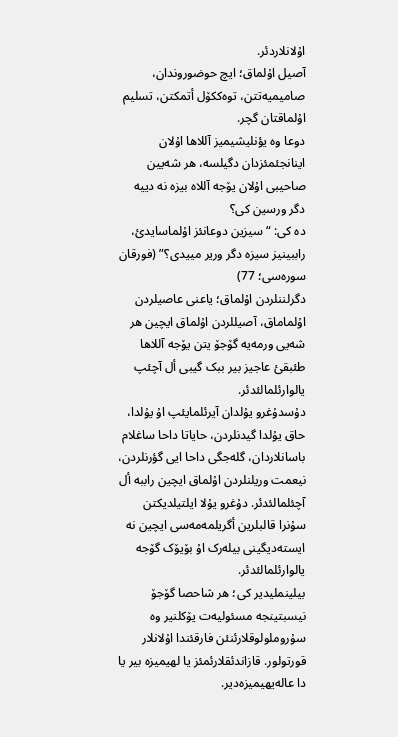اۇلانلاردئر.
آصیل اۇلماق؛ ایچ حوضوروندان، صامیمیەتتن، توەککۆل أتمکتن، تسلیم اۇلماقتان گچر.
دوعا وە یؤنلیشیمیز آللاها اۇلان اینانجئمئزدان دگیلسە، هر شەیین صاحیبی اۇلان یۆجە آللاە بیزە نە دییە دگر ورسین کی؟
دە کی: “سیزین دوعانئز اۇلماسایدئ، راببینیز سیزە دگر وریر مییدی؟” (فورقان سورەسی؛ 77)
دگرلننلردن اۇلماق؛ یاعنی عاصیلردن اۇلماماق، آصیللردن اۇلماق ایچین هر شەیی ورمەیە گۆجۆ یتن یۆجە آللاها طئبقئ عاجیز بیر ببک گیبی أل آچئپ یالوارئلمالئدئر.
دۇسدۇغرو یۇلدان آیرئلمایئپ اۇ یۇلدا، حاق یۇلدا گیدنلردن، حایاتا داحا ساغلام باسانلاردان، گلەجگی داحا ایی گؤرنلردن، نیعمت وریلنلردن اۇلماق ایچین راببە أل آچئلمالئدئر. دۇغرو یۇلا ایلتیلدیکتن سۇنرا قالبلرین أگریلمەمەسی ایچین نە ایستەدیگینی بیلەرک اۇ بۆیۆک گۆجە یالوارئلمالئدئر.
بیلینملیدیر کی؛ هر شاحصا گۆجۆ نیسبتینجە مسئولیەت یۆکلنیر وە سۇروملولوقلارئنئن فارقئندا اۇلانلار قورتولور. قازاندئقلارئمئز یا لهیمیزە بیر یا دا عالەیهیمیزەدیر.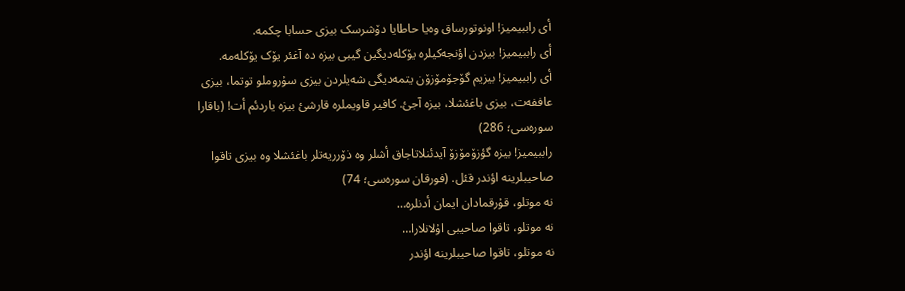أی راببیمیز! اونوتورساق وەیا حاطایا دۆشرسک بیزی حسابا چکمە.
أی راببیمیز! بیزدن اؤنجەکیلرە یۆکلەدیگین گیبی بیزە دە آغئر یۆک یۆکلەمە.
أی راببیمیز! بیزیم گۆجۆمۆزۆن یتمەدیگی شەیلردن بیزی سۇروملو توتما، بیزی عاففەت، بیزی باغئشلا، بیزە آجئ. کافیر قاویملرە قارشئ بیزە یاردئم أت! (باقارا سورەسی؛ 286)
راببیمیز! بیزە گؤزۆمۆزۆ آیدئنلاتاجاق أشلر وە ذۆرریەتلر باغئشلا وە بیزی تاقوا صاحیبلرینە اؤندر قئل. (فورقان سورەسی؛ 74)
نە موتلو، قۇرقمادان ایمان أدنلرە…
نە موتلو، تاقوا صاحیبی اۇلانلارا…
نە موتلو، تاقوا صاحیبلرینە اؤندر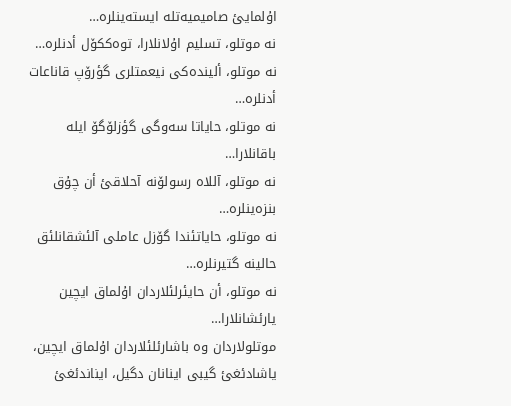اۇلمایئ صامیمیەتلە ایستەینلرە…
نە موتلو، تسلیم اۇلانلارا، توەککۆل أدنلرە…
نە موتلو، ألیندەکی نیعمتلری گؤرۆپ قاناعات أدنلرە…
نە موتلو، حایاتا سەوگی گؤزلۆگۆ ایلە باقانلارا…
نە موتلو، آللاە رسولۆنە آحلاقئ أن چۇق بنزەینلرە…
نە موتلو، حایاتئندا گۆزل عاملی آلئشقانلئق حالینە گتیرنلرە…
نە موتلو، أن حایئرلئلاردان اۇلماق ایچین یارئشانلارا…
موتلولاردان وە باشارئلئلاردان اۇلماق ایچین، یاشادئغئ گیبی اینانان دگیل، ایناندئغئ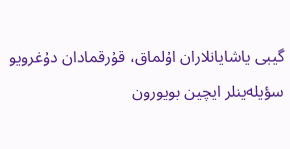گیبی یاشایانلاران اۇلماق، قۇرقمادان دۇغرویو سؤیلەینلر ایچین بویورون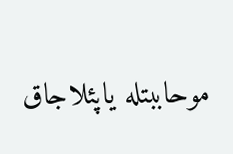موحاببتلە یاپئلاجاق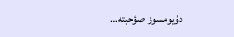دۇیومسوز صؤحبتە…